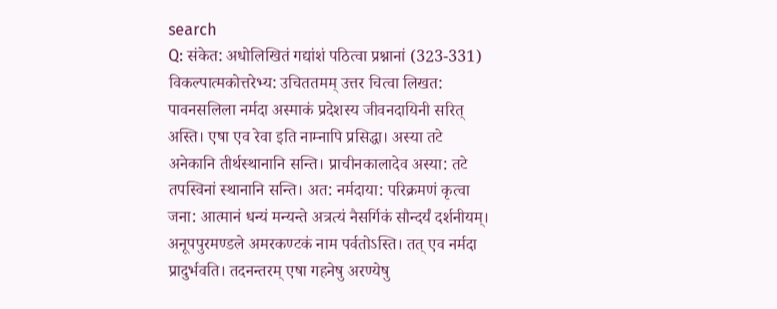search
Q: संकेत: अधोलिखितं गद्यांशं पठित्वा प्रश्नानां (323-331) विकल्पात्मकोत्तरेभ्य: उचिततमम् उत्तर चित्वा लिखत: पावनसलिला नर्मदा अस्माकं प्रदेशस्य जीवनदायिनी सरित् अस्ति। एषा एव रेवा इति नाम्नापि प्रसिद्धा। अस्या तटे अनेकानि तीर्थस्थानानि सन्ति। प्राचीनकालादेव अस्या: तटे तपस्विनां स्थानानि सन्ति। अत: नर्मदाया: परिक्रमणं कृत्वा जना: आत्मानं धन्यं मन्यन्ते अत्रत्यं नैसर्गिकं सौन्दर्यं दर्शनीयम्। अनूपपुरमण्डले अमरकण्टकं नाम पर्वतोऽस्ति। तत् एव नर्मदा प्रादुर्भवति। तदनन्तरम् एषा गहनेषु अरण्येषु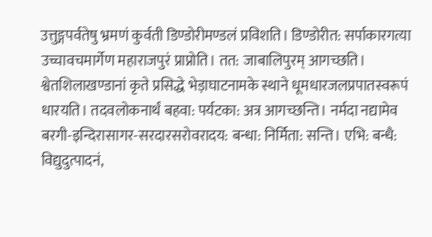उत्तुङ्गपर्वतेषु भ्रमणं कुर्वती डिण्डोरीमण्डलं प्रविशति। डिण्डोरीत: सर्पाकारगत्या उच्चावचमार्गेण महाराजपुरं प्राप्नोति। तत: जाबालिपुरम् आगच्छति। श्वेतशिलाखण्डानां कृते प्रसिद्धे भेड़ाघाटनामके स्थाने धूमधारजलप्रपातस्वरूपं धारयति। तदवलोकनार्थं बहवा: पर्यटका: अत्र आगच्छन्ति। नर्मदा नद्यामेव बरगी-इन्दिरासागर-सरदारसरोवरादय: बन्धा: निर्मिता: सन्ति। एभि: बन्धै: विद्युदुत्पादनं,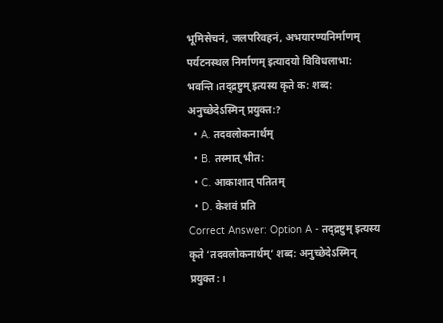भूमिसेचनं, जलपरिवहनं, अभयारण्यनिर्माणम् पर्यटनस्थल निर्माणम् इत्यादयो विविधलाभा: भवन्ति।तद्द्रष्टुम् इत्यस्य कृते क: शब्द: अनुच्छेदेऽस्मिन् प्रयुक्त:?
  • A. तदवलोकनार्थम्
  • B. तस्मात् भीत:
  • C. आकाशात् पतितम्
  • D. केशवं प्रति
Correct Answer: Option A - तद्द्रष्टुम् इत्यस्य कृते ‘तदवलोकनार्थम्’ शब्द: अनुच्छेदेऽस्मिन् प्रयुक्त:।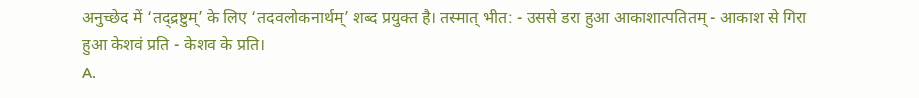अनुच्छेद में ‘तद्द्रष्टुम्’ के लिए ‘तदवलोकनार्थम्’ शब्द प्रयुक्त है। तस्मात् भीत: - उससे डरा हुआ आकाशात्पतितम् - आकाश से गिरा हुआ केशवं प्रति - केशव के प्रति।
A.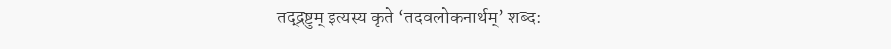तद्द्रष्टुम् इत्यस्य कृते ‘तदवलोकनार्थम्’ शब्द: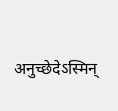अनुच्छेदेऽस्मिन्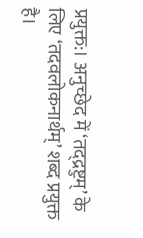प्रयुक्त:। अनुच्छेद में ‘तद्द्रष्टुम्’ के लिए ‘तदवलोकनार्थम्’ शब्द प्रयुक्त है।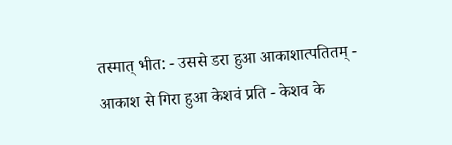तस्मात् भीत: - उससे डरा हुआ आकाशात्पतितम् - आकाश से गिरा हुआ केशवं प्रति - केशव के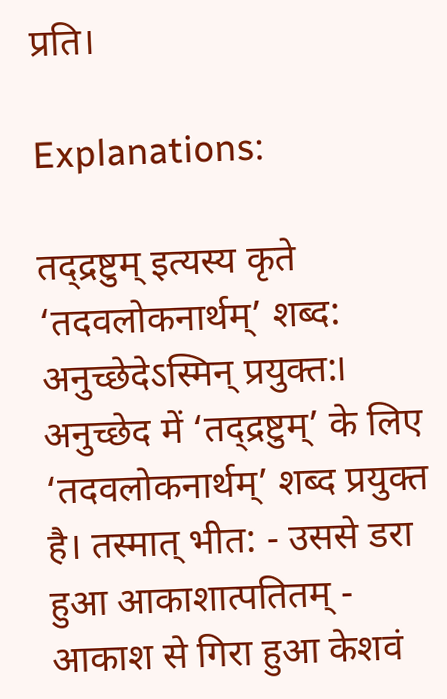प्रति।

Explanations:

तद्द्रष्टुम् इत्यस्य कृते ‘तदवलोकनार्थम्’ शब्द: अनुच्छेदेऽस्मिन् प्रयुक्त:। अनुच्छेद में ‘तद्द्रष्टुम्’ के लिए ‘तदवलोकनार्थम्’ शब्द प्रयुक्त है। तस्मात् भीत: - उससे डरा हुआ आकाशात्पतितम् - आकाश से गिरा हुआ केशवं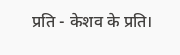प्रति - केशव के प्रति।